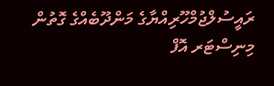ރައީސުލްޖުމްހޫރިއްޔާގެ މަންދޫބެއްގެ ގޮތުން މިނިސްޓަރ އޮފް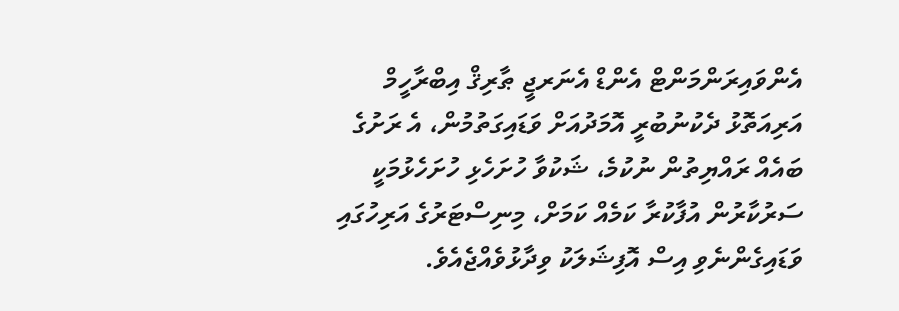އެންވައިރަންމަންޓް އެންޑް އެނަރޖީ ޠާރިޤް އިބްރާހީމް އަރިއަތޮޅު ދެކުނުބުރީ އޮމަދުއަށް ވަޑައިގަތުމުން، އެ ރަށުގެ ބައެއް ރައްޔިތުން ނުކުމެ، ޝަކުވާ ހުށަހެޅި ހުށަހެޅުމަކީ ސަރުކާރުން އުފާކުރާ ކަމެއް ކަމަށް، މިނިސްޓަރުގެ އަރިހުގައި ވަޑައިގެންނެވި އިސް އޮފިޝަލަކު ވިދާޅުވެއްޖެއެވެ.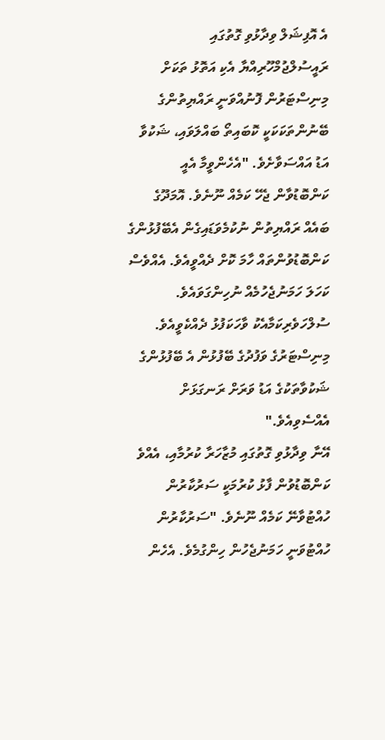އެ އޮފިޝަލް ވިދާޅުވި ގޮތުގައި ރައީސުލްޖުމްހޫރިއްޔާ އެކި އަތޮޅު ތަކަށް މިނިސްޓަރުން ފޮނުއްވަނީ ރައްޔިތުންގެ ބޭނުންތަކަކަކީ ކޮބައިތޯ ބައްލަވައި، ޝަކުވާ އަޑު އައްސަވާށެވެ. "އެހެންވީމާ އެއީ ކަންބޮޑުވާން ޖެހޭ ކަމެއް ނޫނެވެ. އޮމަދޫގެ ބައެއް ރައްޔިތުން ނުކުމެވަޑައިގެން އެބޭފުޅުންގެ ކަންބޮޑުވުންތައް ހާމަ ކޮށް ދެއްވީއެވެ. އެއްވެސް ކަހަލަ ހަމަނުޖެހުމެއް ނުހިންގަވައެވެ. ސުލްހަވެރިކަމާއެކު ވާހަކަފުޅު ދެއްކެވީއެވެ. މިނިސްޓަރުގެ ވަފުދުގެ ބޭފުޅުން އެ ބޭފުޅުންގެ ޝަކުވާތަކުގެ އަޑު ވަރަށް ރަނގަޅަށް އެއްސެވިއެވެ."
އޭނާ ވިދާޅުވި ގޮތުގައި މުޒާހަރާ ކުރުމާއި، އެއްވެ ކަންބޮޑުވުން ފާޅު ކުރުމަކީ ސަރުކާރުން ހުއްޓުވާނޭ ކަމެއް ނޫނެވެ. "ސަރުކާރުން ހުއްޓުވަނީ ހަމަނުޖެހުން ހިންގުމެވެ. އެހެން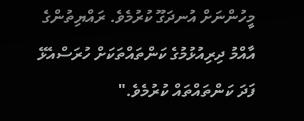މީހުންނަށް އުނދަގޫ ކުރުމެވެ. ރައްޔިތުންގެ އާއްމު ދިރިއުޅުމުގެ ކަންތައްތަކަށް ހުރަސްއެޅޭ ފަދަ ކަންތައްތައް ކުރުމެވެ."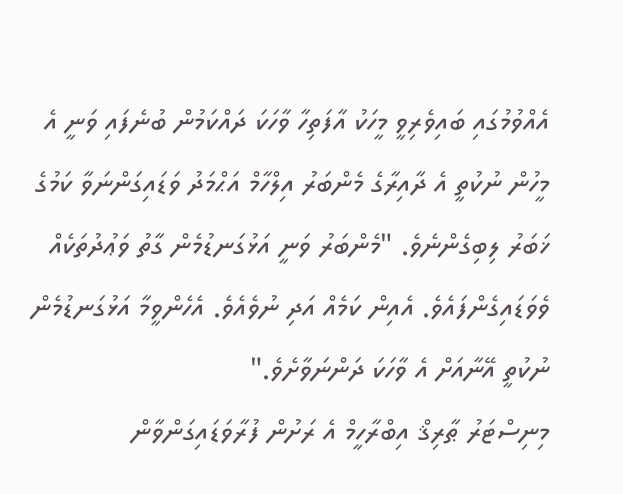އެއްވުމުގައި ބައިވެރިވީ މީހަކު އާފަތިހާ ވާހަކަ ދައްކަމުން ބުނެފައި ވަނީ އެ މީހުން ނުކުތީ އެ ދާއިރާގެ މެންބަރު އިލްހާމް އަޙްމަދު ވަޑައިގަންނަވާ ކަމުގެ ޚަބަރު ލިބިގެންނެވެ. "މެންބަރު ވަނީ އަޅުގަނޑުމެން ގާތު ވަޢުދުތަކެއް ވެވަޑައިގެންފައެވެ. އެއިން ކަމެއް އަދި ނުވެއެވެ. އެހެންވީމާ އަޅުގަނޑުމެން ނުކުތީ އޭނާއަށް އެ ވާހަކަ ދަންނަވާށެވެ."
މިނިސްޓަރު ޠާރިޤް އިބްރާހީމް އެ ރަށުން ފުރާވަޑައިގަންވާން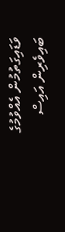ވަޑައިގަތުމުން އެއްވުމުގެ ބައިވެރިން އައިސް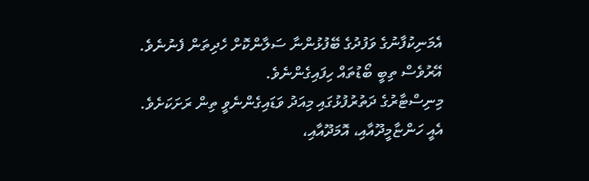އެމަނިކުފާނުގެ ވަފުދުގެ ބޭފުޅުންނާ ސަލާންކޮށް ހެދިތަން ފެނުނެވެ. އޭރުވެސް ތިބީ ބޯޑުތައް ހިފައިގެންނެވެ.
މިނިސްޓާރުގެ ދަތުރުފުޅުގައި މިއަދު ވަޑައިގެންނެވީ ތިން ރަށަކަށެވެ. އެއީ ހަންޏާމީދޫއާއި، އޮމަދޫއާއި،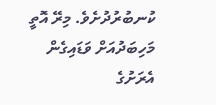ކުނބުރުދުށެވެ. މިރޭ އޮތީ މަހިބަދުއަށް ވަޑައިގެން އެރަށުގެ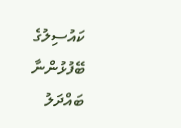ކައުސިލުގެ ބޭފުޅުންނާ ބައްދަލު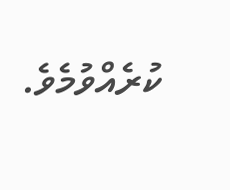ކުރެއްވުމެވެ.